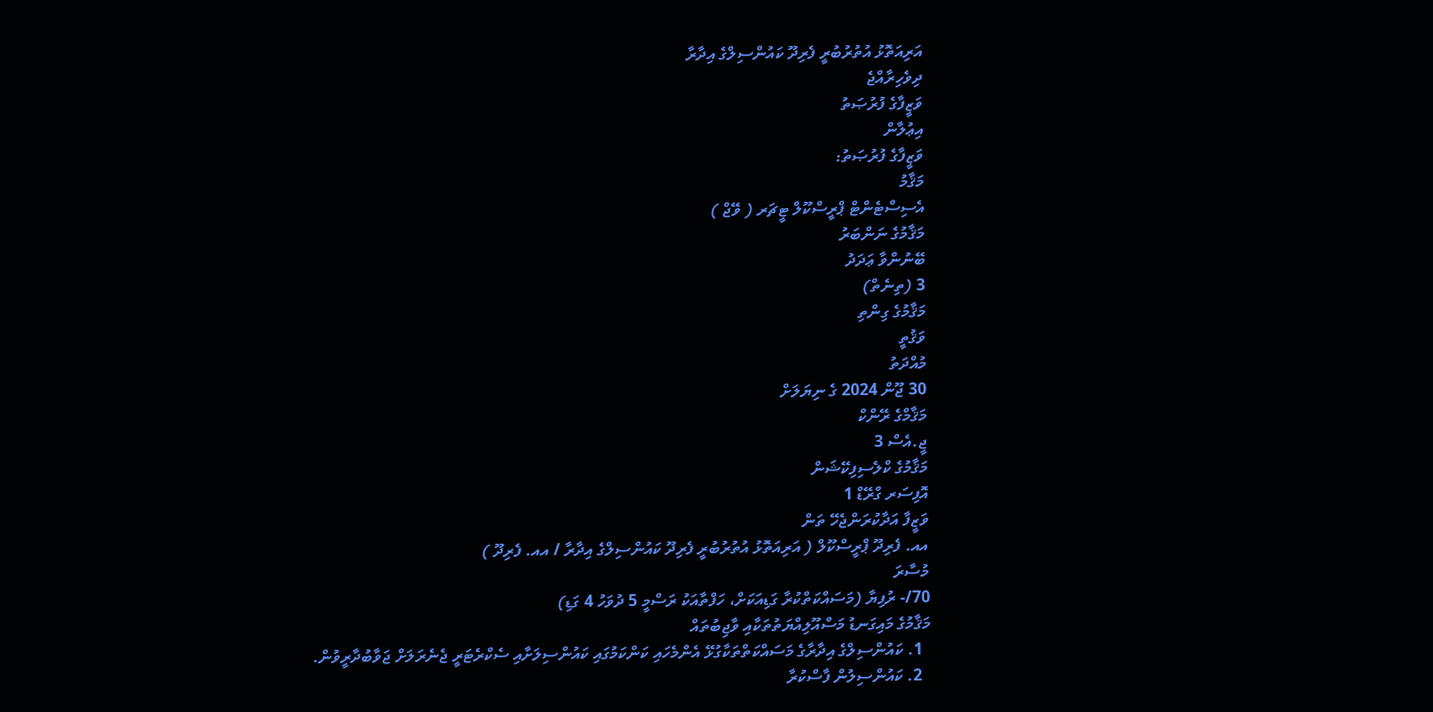އަރިއަތޮޅު އުތުރުބުރީ ފެރިދޫ ކައުންސިލްގެ އިދާރާ
ދިވެހިރާއްޖެ
ވަޒީފާގެ ފުރުޞަތު
އިޢުލާން
ވަޒީފާގެ ފުރުޞަތު:
މަޤާމު
އެސިސްޓެންޓް ޕްރީސްކޫލް ޓީޗަރ ( ވޭޖް )
މަޤާމުގެ ނަންބަރު
ބޭނުންވާ ޢަދަދު
3 (ތިނެތް)
މަޤާމުގެ ގިންތި
ވަޤުތީ
މުއްދަތު
30 ޖޫން 2024 ގެ ނިޔަލަށް
މަޤާމްގެ ރޭންކް
ޖީ.އެސް 3
މަޤާމުގެ ކްލެސިފިކޭޝަން
އޮފިސަރ ގްރޭޑް 1
ވަޒީފާ އަދާކުރަންޖެހޭ ތަން
އއ. ފެރިދޫ ޕްރީސްކޫލް ( އަރިއަތޮޅު އުތުރުބުރީ ފެރިދޫ ކައުންސިލްގެ އިދާރާ / އއ. ފެރިދޫ )
މުސާރަ
70/- ރުފިޔާ (މަސައްކަތްކުރާ ގަޑިއަކަށް، ހަފްތާއަކު ރަސްމީ 5 ދުވަހު 4 ގަޑި)
މަޤާމުގެ މައިގަނޑު މަސްއޫލިއްޔަތުތަކާއި ވާޖިބުތައް
  1. ކައުންސިލްގެ އިދާރާގެ މަސައްކަތްތަކާގުޅޭ އެންމެހައި ކަންކަމުގައި ކައުންސިލަށާއި ސެކްރެޓަރީ ޖެނެރަލަށް ޖަވާބުދާރީވުން.
  2. ކައުންސިލުން ފާސްކުރާ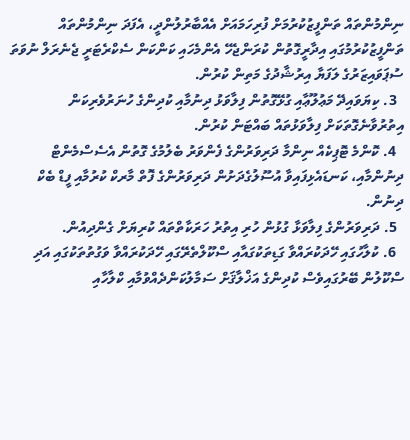ނިންމުންތައް ތަންފީޒުކުރުމަށް ފުރިހަމައަށް އެއްބާރުލުންދީ، އެފަދަ ނިންމުންތައް ތަންފީޒުކުރުމުގައި އިދާރީގޮތުން ކުރަންޖެހޭ އެންމެހައި ކަންކަން ސެކްރެޓަރީ ޖެނެރަލް ނުވަތަ ސުޕަވައިޒަރުގެ ލަފަޔާ އިރުޝާދުގެ މަތިން ކުރުން.
  3. ކިޔަވައިދޭ މަޢުލޫޢާއި ގުޅޭގޮތުން ފިލާވަޅު ދިނުމާއި ކުދިންގެ ހުނަރުވެރިކަން އިތުރުވާނެގޮތަކަށް ފިލާވަޅުތައް ބައްޓަން ކުރުން.
  4. ކޮންމެ ޓޮޕިކެއް ނިންމާ ދަރިވަރުންގެ ފެންވަރު ބެލުމުގެ ގޮތުން އެސެސްމެންޓް ދިނުންމާއި، ކަނޑައެޅިފައިވާ އުސޫލުގެދަށުން ދަރިވަރުންގެ ފޮތް މާރކް ކުރުމާއި ފީޑް ބެކް ދިނުން.
  5. ދަރިވަރުންގެ ފިލާވަޅާ ގުޅުން ހުރި އިތުރު ހަރަކާތްތައް ކުރިޔަށް ގެންދިއުން.
  6. ކުލާހުގައި ހޭދަކުރައްވާ ގަޑިތަކުގައާއި ސްކޫލްތެރޭގައި ހޭދަކުރައްވާ ވަގުތުތަކުގައި އަދި ސްކޫލުން ބޭރުގައިވެސް ކުދިންގެ އަޚްލާޤަށް ސަމާލުކަންދެއްވުމާއި ކްލާހާއި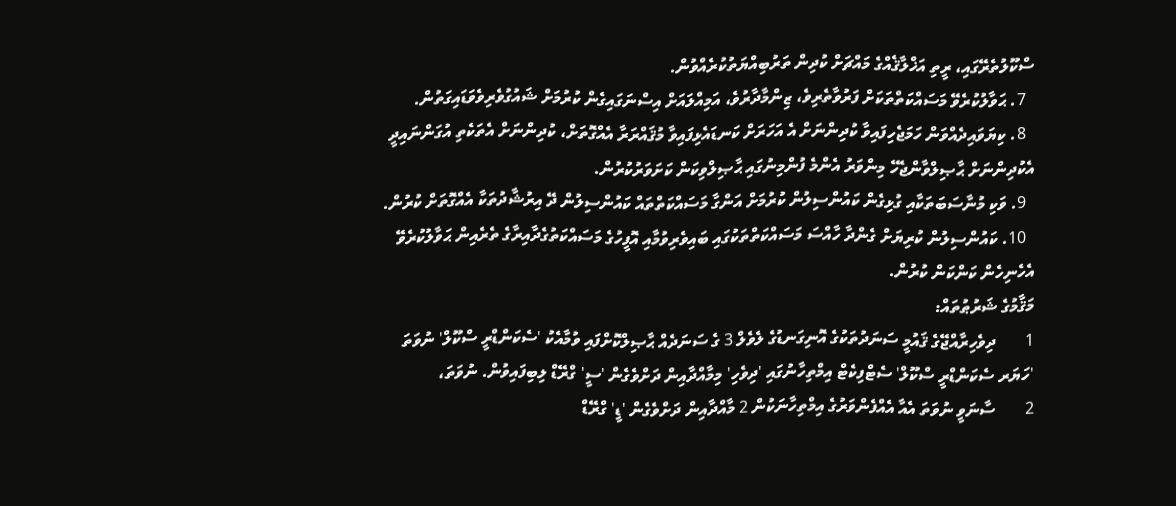ސްކޫލުތެރޭގައި، ރީތި އަޚްލާޤެއްގެ މައްޗަށް ކުދިން ތަރުބިއްޔަތުކުރެއްވުން.
  7. ޙަވާލުކުރެވޭ މަސައްކަތްތަކަށް ފަރުވާތެރިވެ، ޒިންމާދާރުވެ، އަމިއްލައަށް އިސްނަގައިގެން ކުރުމަށް ޝައުގުވެރިވެވަޑައިގަތުން.
  8. ކިޔަވައިދެއްވަން ހަމަޖެހިފައިވާ ކުދިންނަށް އެ އަހަރަށް ކަނޑައެޅިފައިވާ މުޤައްރަރާ އެއްގޮތަށް، ކުދިންނަށް އެތަކެތި އުގަންނައިދީ އެކުދިންނަށް ޙާޞިލްވާންޖެހޭ މިންވަރު އެންމެ ފުންމިނުގައި ޙާޞިލްވިކަން ކަށަވަރުކުރުން.
  9. ވަކި މުނާސަބަތަކާއި ގުޅިގެން ކައުންސިލުން ކުރުމަށް އަންގާ މަސައްކަތްތައް ކައުންސިލުން ދޭ އިރުޝާދުތަކާ އެއްގޮތަށް ކުރުން.
  10. ކައުންސިލުން ކުރިޔަށް ގެންދާ ހާއްސަ މަސައްކަތްތަކުގައި ބައިވެރިވުމާއި އޮފީހުގެ މަސައްކަތުގެދާއިރާގެ ތެރެއިން ޙަވާލުކުރެވޭ އެހެނިހެން ކަންކަން ކުރުން.
މަޤާމުގެ ޝަރުޠުތައް:
1       ދިވެހިރާއްޖޭގެ ޤައުމީ ސަނަދުތަކުގެ އޮނިގަނޑުގެ ލެވެލް 3 ގެ ސަނަދެއް ޙާޞިލްކޮށްފައި ވުމާއެކު 'ސެކަންޑްރީ ސްކޫލް' ނުވަތަ 'ހަޔަރ ސެކަންޑްރީ ސްކޫލް' ސެޓްފިކެޓް އިމްތިހާނުގައި 'ދިވެހި' މިމާއްދާއިން ދަށްވެގެން 'ސީ' ގްރޭޑް ލިބިފައިވުން. ނުވަތަ،
2       ސާނަވީ ނުވަތަ އެއާ އެއްފެންވަރުގެ އިމްތިހާނަކުން 2 މާއްދާއިން ދަށްވެގެން 'ޑީ' ގްރޭޑް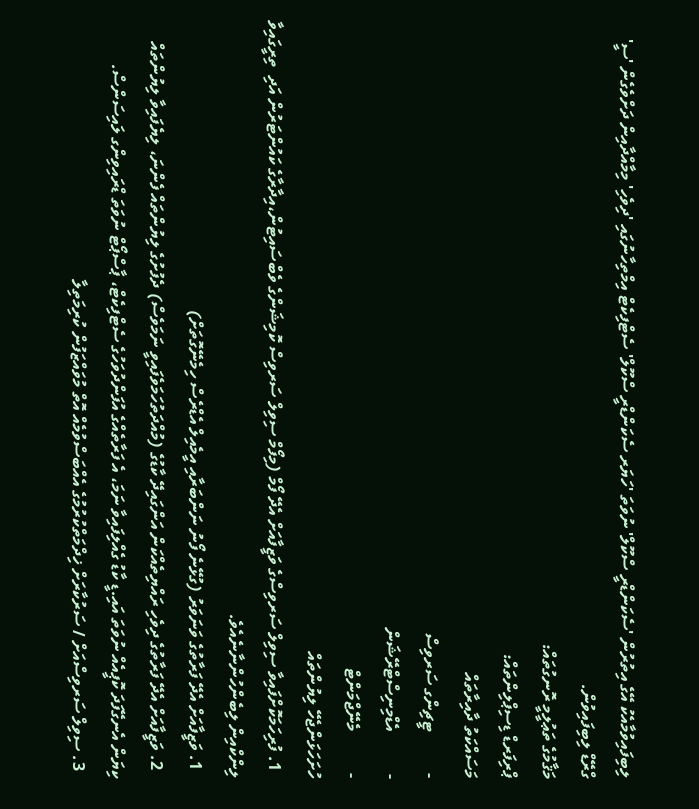ލިބިފައިވުމާއެކު އޭގެ އިތުރުން 'ސެކަންޑްރީ ސްކޫލް' ނުވަތަ 'ހަޔަރ ސެކަންޑްރީ ސްކޫލް' ސެޓްފިކެޓް އިމްތިހާނުގައި 'ދިވެހި' މިމާއްދާއިން ދަށްވެގެން 'ސީ' ގްރޭޑް ލިބިފައިވުން.
މަޤާމުގެ ތަޢުލީމީ ރޮނގުތައް:
ޕްރިފަރޑް ޑިސިޕްލިންތައް:
މަސައްކަތު ދާއިރާތައް
-          ޓީޗިންގ ސަރވިސް
-          އެޑްމިނިސްޓްރޭޝަން
-          މެނޭޖްމަންޓް
ހުށަހަޅަންޖެހޭ ލިޔުންތައް
  1. ފުރިހަމަކޮށްފައިވާ ސިވިލް ސަރވިސްގެ ވަޒީފާއަށް އެދޭ ފޯމް (މިފޯމް ސިވިލް ސަރވިސް ކޮމިޝަންގެ ވެބްސައިޓުން،އިދާރާގެ ކައުންޓަރުން އަދި  ތިރީގައިވާ ލިންކްއިން ލިބެންހުންނާނެއެވެ.
  1. ވަޒީފާއަށް އެދޭ ފަރާތުގެ ވަނަވަރު (ގުޅޭނެ ފޯނު ނަންބަރާއި އީމެއިލް އެޑްރެސް ހިމެނޭގޮތަށް)
  2. ވަޒީފާއަށް އެދޭ ފަރާތުގެ ދިވެހި ރައްޔިތެއްކަން އަންގައިދޭ ކާޑުގެ (މުއްދަތުހަމަވެފައިވީ ނަމަވެސް) ދެފުށުގެ ލިޔުންތައް ފެންނަ، ލިޔެފައިވާ ލިޔުންތައް ކިޔަން އެނގޭފަދަ ކޮޕީއެއް ނުވަތަ އައި.ޑީ ކާޑު ގެއްލިފައިވާ ނަމަ، އެ ފަރާތެއްގެ އުފަންދުވަހުގެ ސެޓްފިކެޓް، ޕާސްޕޯޓް ނުވަތަ ޑްރައިވިންގ ލައިސަންސް.
  3. ސިވިލް ސަރވިސްއަށް / ސަރުކާރަށް ޚިދްމަތްކުރުމުގެ އެއްބަސްވުމެއް އޮތް މުވައްޒަފުން ކުރިމަތިލާ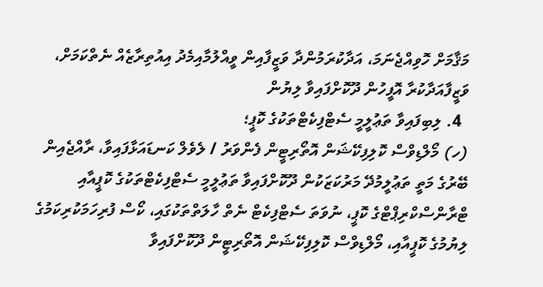މަޤާމަށް ހޮވިއްޖެނަމަ، އަދާކުރަމުންދާ ވަޒީފާއިން ވީއްލުމާއިމެދު އިއުތިރާޒެއް ނެތްކަމަށް، ވަޒީފާއަދާކުރާ އޮފީހުން ދޫކޮށްފައިވާ ލިޔުން
  4. ލިބިފައިވާ ތަޢުލީމީ ސެޓްފިކެޓްތަކުގެ ކޮޕީ؛
(ހ) މޯލްޑިވްސް ކޮލިފިކޭޝަން އޮތޯރިޓީން ފެންވަރު / ލެވެލް ކަނޑައަޅާފައިވާ، ރާއްޖެއިން ބޭރުގެ މަތީ ތަޢުލީމުދޭ މަރުކަޒަކުން ދޫކޮށްފައިވާ ތަޢުލީމީ ސެޓްފިކެޓްތަކުގެ ކޮޕީއާއި ޓްރާންސްކްރިޕްޓްގެ ކޮޕީ، ނުވަތަ ސެޓްފިކެޓް ނެތް ހާލަތްތަކުގައި، ކޯސް ފުރިހަމަކުރިކަމުގެ ލިޔުމުގެ ކޮޕީއާއި، މޯލްޑިވްސް ކޮލިފިކޭޝަން އޮތޯރިޓީން ދޫކޮށްފައިވާ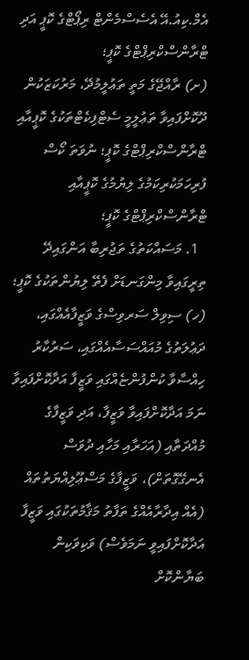އެމް.ކިއު.އޭ އެސެސްމެންޓް ރިޕޯޓްގެ ކޮޕީ އަދި ޓްރާންސްކްރިޕްޓްގެ ކޮޕީ؛
(ށ) ރާއްޖޭގެ މަތީ ތަޢުލީމުދޭ، މަރުކަޒަކުން ދޫކޮށްފައިވާ ތަޢުލީމީ ސެޓްފިކެޓްތަކުގެ ކޮޕީއާއި ޓްރާންސްކްރިޕްޓްގެ ކޮޕީ؛ ނުވަތަ ކޯސް ފުރިހަމަކުރިކަމުގެ ލިޔުމުގެ ކޮޕީއާއި ޓްރާންސްކްރިޕްޓްގެ ކޮޕީ؛
  1. މަސައްކަތުގެ ތަޖުރިބާ އަންގައިދޭ ތިރީގައިވާ މިންގަނޑަށް ފެތޭ ލިޔުންތަކުގެ ކޮޕީ؛
(ހ) ސިވިލް ސަރވިސްގެ ވަޒީފާއެއްގައި، ދަޢުލަތުގެ މުއައްސަސާއެއްގައި، ސަރުކާރު ހިއްސާވާ ކުންފުންޏެއްގައި ވަޒީފާ އަދާކޮށްފައިވާ ނަމަ އަދާކޮށްފައިވާ ވަޒީފާ، އަދި ވަޒީފާގެ މުއްދަތާއި (އަހަރާއި މަހާއި ދުވަސް އެނގޭގޮތަށް)، ވަޒީފާގެ މަސްޢޫލިއްޔަތުތައް (އެއް އިދާރާއެއްގެ ތަފާތު މަޤާމުތަކުގައި ވަޒީފާ އަދާކޮށްފައިވީ ނަމަވެސް) ވަކިވަކިން ބަޔާންކޮށް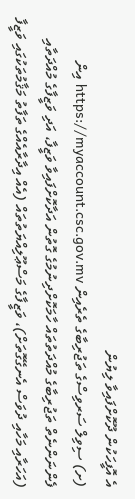އެ އޮފީހަކުން ދޫކޮށްފައިވާ ލިޔުން
(ށ) ސިވިލް ސަރވިސްގެ ތަޖުރިބާގެ ތެރެއިން https://myaccount.csc.gov.mv އިން ފެންނަންނެތް ތަޖުރިބާގެ މުއްދަތުތައް ހާމަކޮށްދިނުމުގެ ގޮތުން އަދާކޮށްފައިވާ ވަޒީފާ، އަދި ވަޒީފާގެ މުއްދަތާއި (އަހަރާއި މަހާއި ދުވަސް އެނގޭގޮތަށް)، ވަޒީފާގެ މަސްޢޫލިއްޔަތުތައް (އެއް އިދާރާއެއްގެ ތަފާތު މަޤާމުތަކުގައި ވަޒީފާ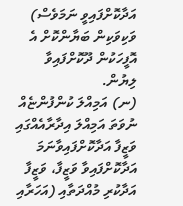އަދާކޮށްފައިވީ ނަމަވެސް) ވަކިވަކިން ބަޔާންކޮށް އެ އޮފީހަކުން ދޫކޮށްފައިވާ ލިޔުން.
(ނ) އަމިއްލަ ކުންފުންޏެއް ނުވަތަ އަމިއްލަ އިދާރާއެއްގައި ވަޒީފާ އަދާކޮށްފައިވާނަމަ އަދާކޮށްފައިވާ ވަޒީފާ، ވަޒީފާ އަދާކުރި މުއްދަތާއި (އަހަރާއި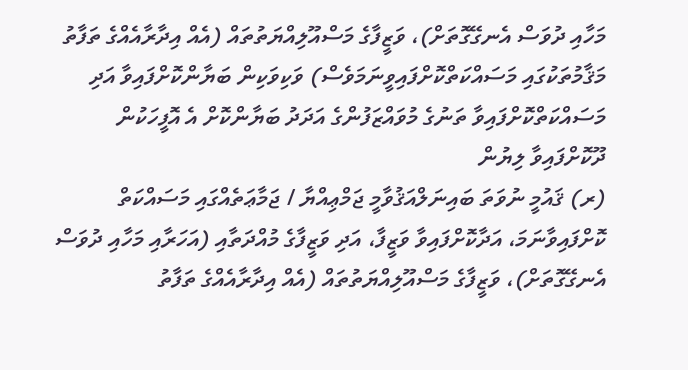މަހާއި ދުވަސް އެނގޭގޮތަށް)، ވަޒީފާގެ މަސްއޫލިއްޔަތުތައް (އެއް އިދާރާއެއްގެ ތަފާތު މަޤާމުތަކުގައި މަސައްކަތްކޮށްފައިވީނަމަވެސް) ވަކިވަކިން ބަޔާންކޮށްފައިވާ އަދި މަސައްކަތްކޮށްފައިވާ ތަނުގެ މުވައްޒަފުންގެ އަދަދު ބަޔާންކޮށް އެ އޮފީހަކުން ދޫކޮށްފައިވާ ލިޔުން
(ރ) ޤައުމީ ނުވަތަ ބައިނަލްއަޤުވާމީ ޖަމްޢިއްޔާ / ޖަމާޢަތެއްގައި މަސައްކަތް ކޮށްފައިވާނަމަ، އަދާކޮށްފައިވާ ވަޒީފާ، އަދި ވަޒީފާގެ މުއްދަތާއި (އަހަރާއި މަހާއި ދުވަސް އެނގޭގޮތަށް)، ވަޒީފާގެ މަސްއޫލިއްޔަތުތައް (އެއް އިދާރާއެއްގެ ތަފާތު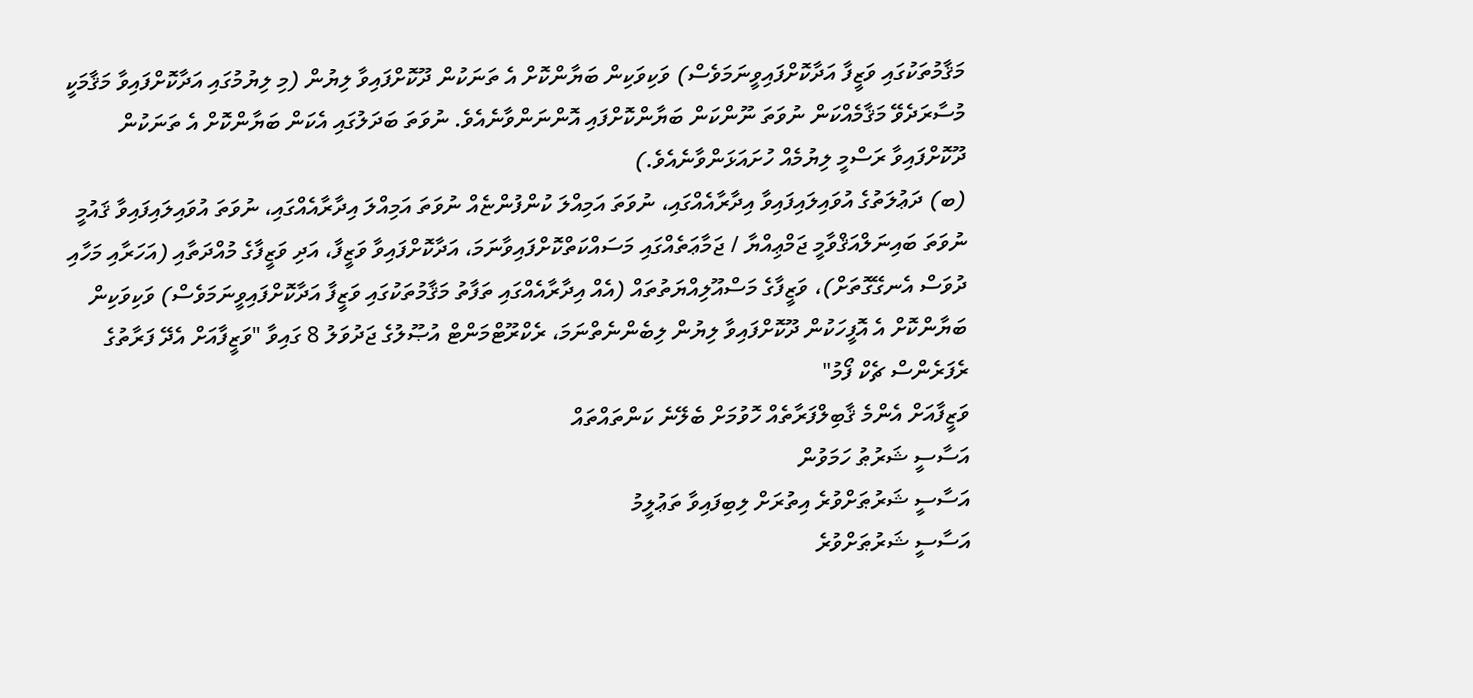މަޤާމުތަކުގައި ވަޒީފާ އަދާކޮށްފައިވީނަމަވެސް) ވަކިވަކިން ބަޔާންކޮށް އެ ތަނަކުން ދޫކޮށްފައިވާ ލިޔުން (މި ލިޔުމުގައި އަދާކޮށްފައިވާ މަޤާމަކީ މުސާރަދެވޭ މަޤާމެއްކަން ނުވަތަ ނޫންކަން ބަޔާންކޮށްފައި އޮންނަންވާނެއެވެ. ނުވަތަ ބަދަލުގައި އެކަން ބަޔާންކޮށް އެ ތަނަކުން ދޫކޮށްފައިވާ ރަސްމީ ލިޔުމެއް ހުށައަޅަންވާނެއެވެ.)
(ބ) ދަޢުލަތުގެ އުވައިލައިފައިވާ އިދާރާއެއްގައި، ނުވަތަ އަމިއްލަ ކުންފުންޏެއް ނުވަތަ އަމިއްލަ އިދާރާއެއްގައި، ނުވަތަ އުވައިލައިފައިވާ ޤައުމީ ނުވަތަ ބައިނަލްއަޤްވާމީ ޖަމްޢިއްޔާ / ޖަމާޢަތެއްގައި މަސައްކަތްކޮށްފައިވާނަމަ، އަދާކޮށްފައިވާ ވަޒީފާ، އަދި ވަޒީފާގެ މުއްދަތާއި (އަހަރާއި މަހާއި ދުވަސް އެނގޭގޮތަށް)، ވަޒީފާގެ މަސްއޫލިއްޔަތުތައް (އެއް އިދާރާއެއްގައި ތަފާތު މަޤާމުތަކުގައި ވަޒީފާ އަދާކޮށްފައިވީނަމަވެސް) ވަކިވަކިން ބަޔާންކޮށް އެ އޮފީހަކުން ދޫކޮށްފައިވާ ލިޔުން ލިބެންނެތްނަމަ، ރެކްރޫޓްމަންޓް އުޞޫލުގެ ޖަދުވަލު 8 ގައިވާ "ވަޒީފާއަށް އެދޭ ފަރާތުގެ ރެފަރެންސް ޗެކް ފޯމު"
ވަޒީފާއަށް އެންމެ ޤާބިލްފަރާތެއް ހޮވުމަށް ބެލޭނެ ކަންތައްތައް
އަސާސީ ޝަރުޠު ހަމަވުން
އަސާސީ ޝަރުޠަށްވުރެ އިތުރަށް ލިބިފައިވާ ތަޢުލީމު
އަސާސީ ޝަރުޠަށްވުރެ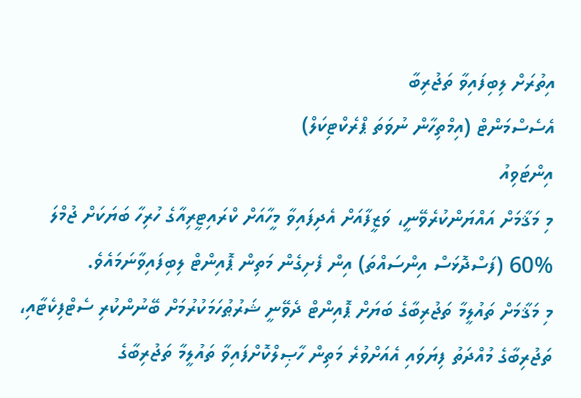އިތުރަށް ލިބިފައިވާ ތަޖުރިބާ
އެސެސްމަންޓް (އިމްތިހާން ނުވަތަ ޕްރެކްޓިކަލް)
އިންޓަވިއު
މި މަޤާމަށް އައްޔަންކުރެވޭނީ، ވަޒީފާއަށް އެދިފައިވާ މީހާއަށް ކްރައިޓީރިއާގެ ހުރިހާ ބަޔަކަށް ޖުމްލަ %60 (ފަސްދޮޅަސް އިންސައްތަ) އިން ފެށިގެން މަތިން ޕޮއިންޓް ލިބިފައިވާނަމައެވެ.
މި މަޤާމަށް ތައުލީމާ ތަޖުރިބާގެ ބަޔަށް ޕޮއިންޓް ދެވޭނީ ޝަރުޠުހަމަކުރުމަށް ބޭނުންކުރި ސެޓްފިކެޓާއި، ތަޖުރިބާގެ މުއްދަތު ފިޔަވައި އެއަށްވުރެ މަތިން ހާޞިލްކޮށްފައިވާ ތައުލީމާ ތަޖުރިބާގެ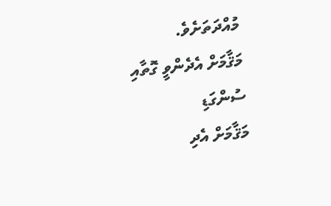މުއްދަތަށެވެ.
މަޤާމަށް އެދެންވީ ގޮތާއި ސުންގަޑި
މަޤާމަށް އެދި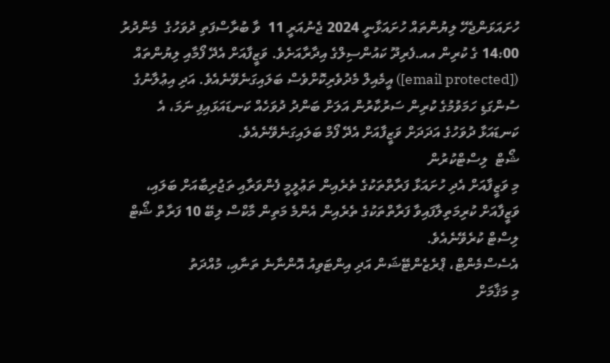ހުށައަޅަންޖެހޭ ލިޔުންތައް ހުށައަޅާނީ 2024 ޖެނުއަރީ 11  ވާ ބުރާސްފަތި ދުވަހުގެ  މެންދުރު 14:00 ގެ ކުރިން އއ.ފެރިދޫ ކައުންސިލްގެ އިދާރާއަށެވެ. ވަޒީފާއަށް އެދޭ ފޯމާއި ލިޔުންތައް ([email protected]) އީމެއިލް މެދުވެރިކޮށްވެސް ބަލައިގަނެވޭނެއެވެ. އަދި އިޢުލާނުގެ ސުންގަޑި ހަމަވުމުގެ ކުރިން ސަރުކާރުން އަލަށް ބަންދު ދުވަހެއް ކަނޑައަޅައިފި ނަމަ، އެ ކަނޑައަޅާ ދުވަހުގެ އަދަދަށް ވަޒީފާއަށް އެދޭ ފޯމް ބަލައިގަނެވޭނެއެވެ.
ޝޯޓް  ލިސްޓްކުރުން
މި ވަޒީފާއަށް އެދި ހުށައަޅާ ފަރާތްތަކުގެ ތެރެއިން ތަޢުލީމީ ފެންވަރާއި ތަޖުރިބާއަށް ބަލައި، ވަޒީފާއަށް ކުރިމަތިލާފައިވާ ފަރާތްތަކުގެ ތެރެއިން އެންމެ މަތިން މާކްސް ލިބޭ 10 ފަރާތް ޝޯޓް ލިސްޓް ކުރެވޭނެއެވެ.
އެސެސްމެންޓް، ޕްރެޒެންޓޭޝަން އަދި އިންޓަވިއު އޮންނާނެ ތަނާއި، މުއްދަތު
މި މަޤާމަށް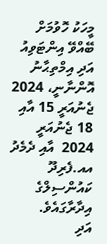މީހަކު ހޮވުމަށް ބޭއްވޭ އިންޓަވިއު އަދި އިމްތިޙާނު އޮންނާނީ، 2024 ޖެނުއަރީ 15 އާއި 18 ޖެނުއަރީ 2024  އާއި ދެމެދު އއ.ފެރިދޫ ކައުންސިލްގެ އިދާރާގައެވެ.
އަދި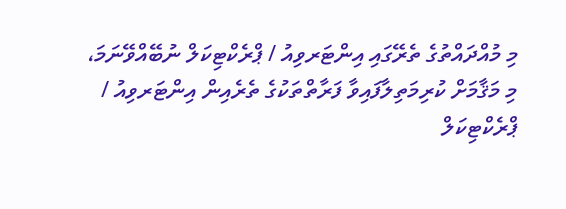މި މުއްދައްތުގެ ތެރޭގައި އިންޓަރވިއު / ޕްރެކްޓިކަލް ނުބޭއްވޭނަމަ، މި މަޤާމަށް ކުރިމަތިލާފައިވާ ފަރާތްތަކުގެ ތެރެއިން އިންޓަރވިއު / ޕްރެކްޓިކަލް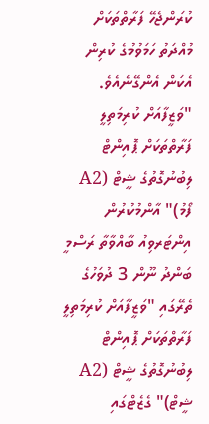ކުރަންޖެހޭ ފަރާތްތަކަށް މުއްދަތު ހަމަވުމުގެ ކުރިން އެކަން އެންގޭނެއެވެ.
"ވަޒީފާއަށް ކުރިމަތިލީ ފަރާތްތަކަށް ޕޮއިންޓް ލިބުނުގޮތުގެ ޝީޓް (A2 ފޯމު)" އާންމުކުރުން
އިންޓަރވިއު ބާއްވާތާ ރަސްމީ ބަންދު ނޫން 3 ދުވަހުގެ ތެރޭގައި "ވަޒީފާއަށް ކުރިމަތިލީ ފަރާތްތަކަށް ޕޮއިންޓް ލިބުނުގޮތުގެ ޝީޓް (A2 ޝީޓް)" ގެޒެޓްގައި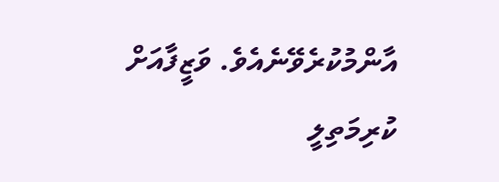އާންމުކުރެވޭނެއެވެ. ވަޒީފާއަށް ކުރިމަތިލީ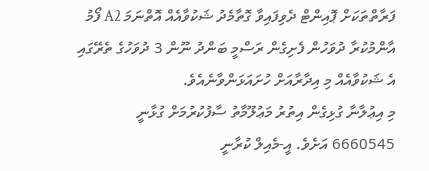ފަރާތްތަކަށް ޕޮއިންޓް ދެވިފައިވާ ގޮތާމެދު ޝަކުވާއެއް އޮތްނަމަ A2 ފޯމު އާންމުކުރާ ދުވަހުން ފެށިގެން ރަސްމީ ބަންދު ނޫން 3 ދުވަހުގެ ތެރޭގައި އެ ޝަކުވާއެއް މި އިދާރާއަށް ހުށައަޅަންވާނެއެވެ.
މި އިޢުލާނާ ގުޅިގެން އިތުރު މަޢުލޫމާތު ސާފުކުރުމަށް ގުޅާނީ 6660545 އަށެވެ. އީ-މެއިލް ކުރާނީ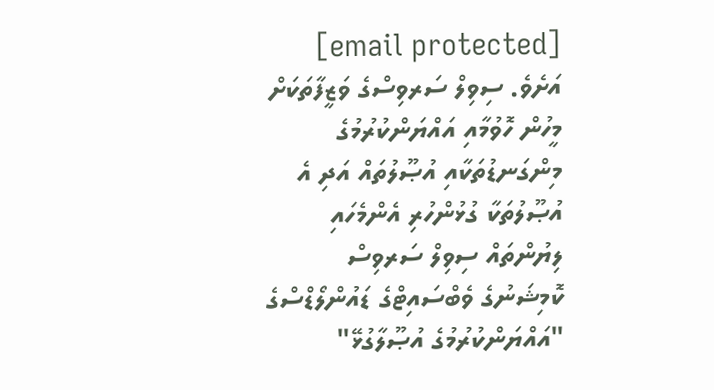[email protected] އަށެވެ. ސިވިލް ސަރވިސްގެ ވަޒީފާތަކަށް މީހުން ހޮވުމާއި އައްޔަންކުރުމުގެ މިންގަނޑުތަކާއި އުޞޫލުތައް އަދި އެ އުޞޫލުތަކާ ގުޅުންހުރި އެންމެހައި ލިޔުންތައް ސިވިލް ސަރވިސް ކޮމިޝަނުގެ ވެބްސައިޓްގެ ޑައުންލޯޑްސްގެ "އައްޔަންކުރުމުގެ އުޞޫލާގުޅޭ"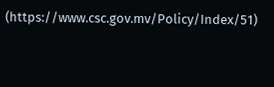(https://www.csc.gov.mv/Policy/Index/51)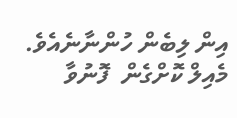އިން ލިބެން ހުންނާނެއެވެ.
މެއިލް ކޮށްގެން  ފޮނުވާ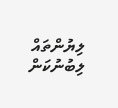ލިޔުންތައް ލިބުނުކަން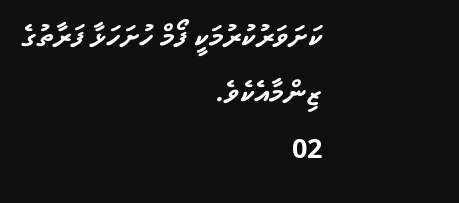ކަށަވަރުކުރުމަކީ ފޯމް ހުށަހަޅާ ފަރާތުގެ ޒިންމާއެކެވެ.
02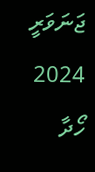ޖަނަވަރީ 2024
ހޯދާ